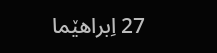27 اِبراهێما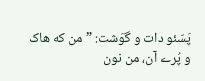پَسّئو دات و گوَشت: ”من که هاک و پُرے آن، من نون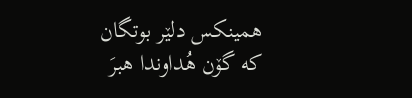همینکس دلێر بوتگان که گۆن هُداوندا هبرَ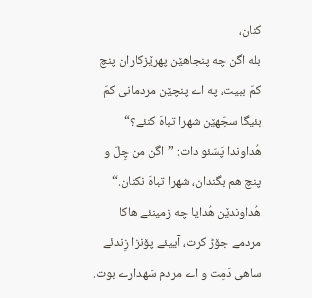کنان،
بله اگن چه پنجاهێن پهرێزکاران پنچ کمّ ببیت، په اے پنچێن مردمانی کمّ بئیگا سجّهێن شهرا تباهَ کنئے؟“ هُداوندا پَسّئو دات: ”اگن من چِلّ و پنچ هم بگندان، شهرا تباهَ نکنان.“
هُداوندێن هُدایا چه زمینئے هاکا مردمے جۆڑ کرت، آییئے پۆنزا زِندئے ساهی دَمِت و اے مردم سَهدارے بوت.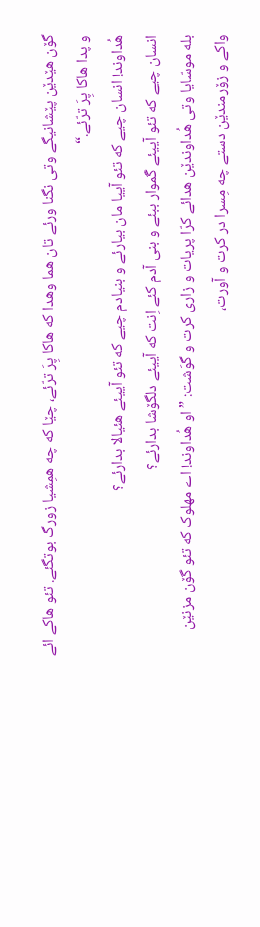گۆن هێدێن پێشانیگے وتی نگنا ورئے تان هما وهدا که هاکا پِرَ ترّئے، چێا که چه همِشیا زورگ بوتگئے. تئو هاکے ائے و پدا هاکا پِرَ ترّئے.“
هُداوند! انسان چیے که تئو آییا مان بیارئے و بنیادم چیے که تئو آییئے هئیالا بدارئے؟
انسان چیے که تئو آییئے گَموار ببئے و بنی آدم کئے اِنت که آییئے دلگۆشا بدارئے؟
بله موسّایا وتی هُداوندێن هدائے کرّا پریات و زاری کرت و گوَشت: ”او هُداوند! اے مهلوک که تئو گۆن مزنێن واکے و زۆرمندێن دستے چه مِسرا در کرت و آورت،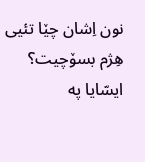نون اِشان چێا تئیی هِژم بسۆچیت؟
ایسّایا په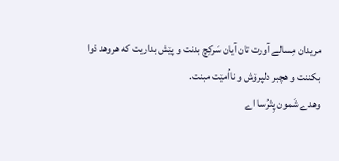مریدان مِسالے آورت تان آیان سَرکِچ بدنت و پێش بداریت که هروهد دْوا بکننت و هچبر دلپرۆش و نااُمێت مبنت.
وهدے شَمون پِتْرُسا اے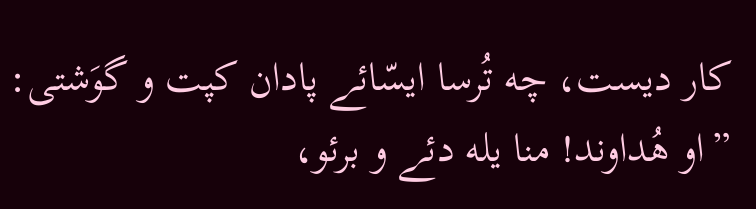کار دیست، چه تُرسا ایسّائے پادان کپت و گوَشتی: ”او هُداوند! منا یله دئے و برئو،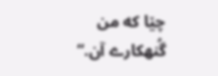چێا که من گُنهکارے آن.“